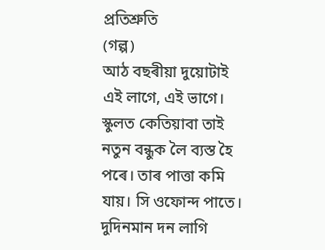প্ৰতিশ্ৰুতি
(গল্প)
আঠ বছৰীয়া দুয়োটাই এই লাগে, এই ভাগে। স্কুলত কেতিয়াবা তাই নতুন বন্ধুক লৈ ব্যস্ত হৈ পৰে। তাৰ পাত্তা কমি যায়। সি ওফোন্দ পাতে। দুদিনমান দন লাগি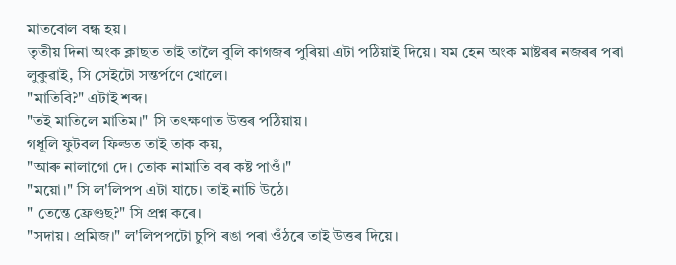মাতবোল বন্ধ হয়।
তৃতীয় দিনা অংক ক্লাছত তাই তালৈ বুলি কাগজৰ পুৰিয়া এটা পঠিয়াই দিয়ে। যম হেন অংক মাষ্টৰৰ নজৰৰ পৰা লুকুৱাই, সি সেইটো সন্তৰ্পণে খোলে।
"মাতিবি?" এটাই শব্দ।
"তই মাতিলে মাতিম।" সি তৎক্ষণাত উত্তৰ পঠিয়ায়।
গধূলি ফুটবল ফিল্ডত তাই তাক কয়,
"আৰু নালাগো দে। তোক নামাতি বৰ কষ্ট পাওঁ।"
"ময়ো।" সি ল'লিপপ এটা যাচে। তাই নাচি উঠে।
" তেন্তে ফ্রেণ্ডছ?" সি প্ৰশ্ন কৰে।
"সদায়। প্ৰমিজ।" ল'লিপপটো চুপি ৰঙা পৰা ওঁঠৰে তাই উত্তৰ দিয়ে।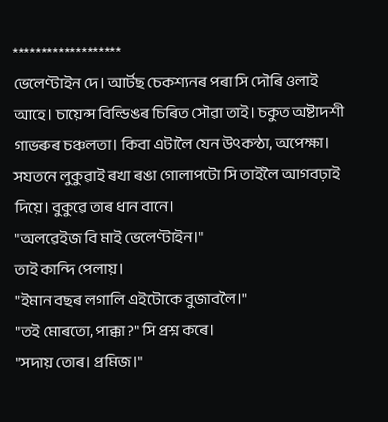*******************
ভেলেণ্টাইন দে। আৰ্টছ চেকশ্যনৰ পৰা সি দৌৰি ওলাই আহে। চায়েন্স বিল্ডিঙৰ চিৰিত সৌৱা তাই। চকুত অষ্টাদশী গাভৰুৰ চঞ্চলতা। কিবা এটালৈ যেন উৎকন্ঠা, অপেক্ষা।
সযতনে লুকুৱাই ৰখা ৰঙা গোলাপটো সি তাইলৈ আগবঢ়াই দিয়ে। বুকুৱে তাৰ ধান বানে।
"অলৱেইজ বি মাই ভেলেণ্টাইন।"
তাই কান্দি পেলায়।
"ইমান বছৰ লগালি এইটোকে বুজাবলৈ।"
"তই মোৰতো, পাক্কা?" সি প্ৰশ্ন কৰে।
"সদায় তোৰ। প্ৰমিজ।"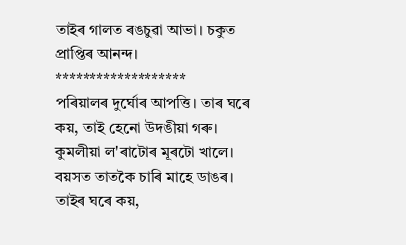তাইৰ গালত ৰঙচুৱা আভা। চকুত প্ৰাপ্তিৰ আনন্দ।
*******************
পৰিয়ালৰ দুৰ্ঘোৰ আপত্তি। তাৰ ঘৰে কয়, তাই হেনো উদঙীয়া গৰু। কুমলীয়া ল'ৰাটোৰ মূৰটো খালে। বয়সত তাতকৈ চাৰি মাহে ডাঙৰ। তাইৰ ঘৰে কয়,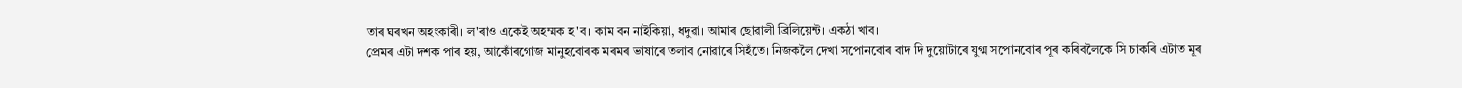তাৰ ঘৰখন অহংকাৰী। ল'ৰাও একেই অহম্মক হ'ব। কাম বন নাইকিয়া, ধদুৱা। আমাৰ ছোৱালী ব্ৰিলিয়েন্ট। একঠা খাব।
প্ৰেমৰ এটা দশক পাৰ হয়, আকোঁৰগোজ মানুহবোৰক মৰমৰ ভাষাৰে তলাব নোৱাৰে সিহঁতে। নিজকলৈ দেখা সপোনবোৰ বাদ দি দুয়োটাৰে যুগ্ম সপোনবোৰ পূৰ কৰিবলৈকে সি চাকৰি এটাত মূৰ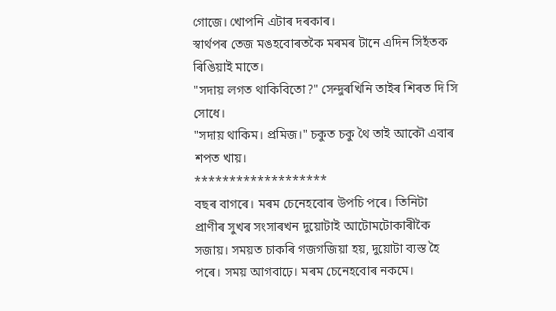গোজে। খোপনি এটাৰ দৰকাৰ।
স্বাৰ্থপৰ তেজ মঙহবোৰতকৈ মৰমৰ টানে এদিন সিহঁতক ৰিঙিয়াই মাতে।
"সদায় লগত থাকিবিতো?" সেন্দুৰখিনি তাইৰ শিৰত দি সি সোধে।
"সদায় থাকিম। প্ৰমিজ।" চকুত চকু থৈ তাই আকৌ এবাৰ শপত খায়।
*******************
বছৰ বাগৰে। মৰম চেনেহবোৰ উপচি পৰে। তিনিটা প্ৰাণীৰ সুখৰ সংসাৰখন দুয়োটাই আটোমটোকাৰীকৈ সজায়। সময়ত চাকৰি গজগজিয়া হয়, দুয়োটা ব্যস্ত হৈ পৰে। সময় আগবাঢ়ে। মৰম চেনেহবোৰ নকমে।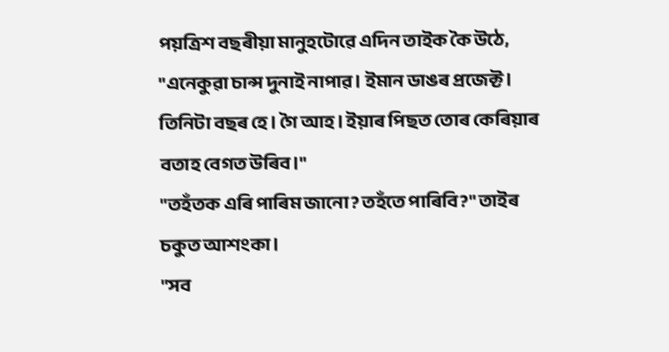পয়ত্রিশ বছৰীয়া মানুহটোৱে এদিন তাইক কৈ উঠে, "এনেকুৱা চান্স দুনাই নাপাৱ। ইমান ডাঙৰ প্ৰজেক্ট। তিনিটা বছৰ হে। গৈ আহ। ইয়াৰ পিছত তোৰ কেৰিয়াৰ বতাহ বেগত উৰিব।"
"তহঁতক এৰি পাৰিম জানো? তহঁতে পাৰিবি?" তাইৰ চকুত আশংকা।
"সব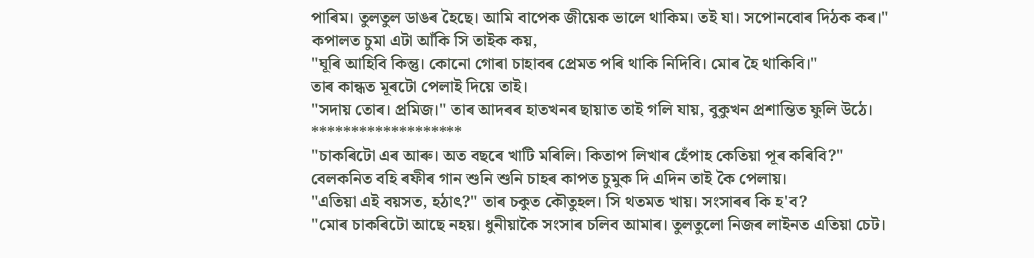পাৰিম। তুলতুল ডাঙৰ হৈছে। আমি বাপেক জীয়েক ভালে থাকিম। তই যা। সপোনবোৰ দিঠক কৰ।" কপালত চুমা এটা আঁকি সি তাইক কয়,
"ঘূৰি আহিবি কিন্তু। কোনো গোৰা চাহাবৰ প্ৰেমত পৰি থাকি নিদিবি। মোৰ হৈ থাকিবি।"
তাৰ কান্ধত মূৰটো পেলাই দিয়ে তাই।
"সদায় তোৰ। প্ৰমিজ।" তাৰ আদৰৰ হাতখনৰ ছায়াত তাই গলি যায়, বুকুখন প্ৰশান্তিত ফুলি উঠে।
*******************
"চাকৰিটো এৰ আৰু। অত বছৰে খাটি মৰিলি। কিতাপ লিখাৰ হেঁপাহ কেতিয়া পূৰ কৰিবি?" বেলকনিত বহি ৰফীৰ গান শুনি শুনি চাহৰ কাপত চুমুক দি এদিন তাই কৈ পেলায়।
"এতিয়া এই বয়সত, হঠাৎ?" তাৰ চকুত কৌতুহল। সি থতমত খায়। সংসাৰৰ কি হ'ব?
"মোৰ চাকৰিটো আছে নহয়। ধুনীয়াকৈ সংসাৰ চলিব আমাৰ। তুলতুলো নিজৰ লাইনত এতিয়া চেট।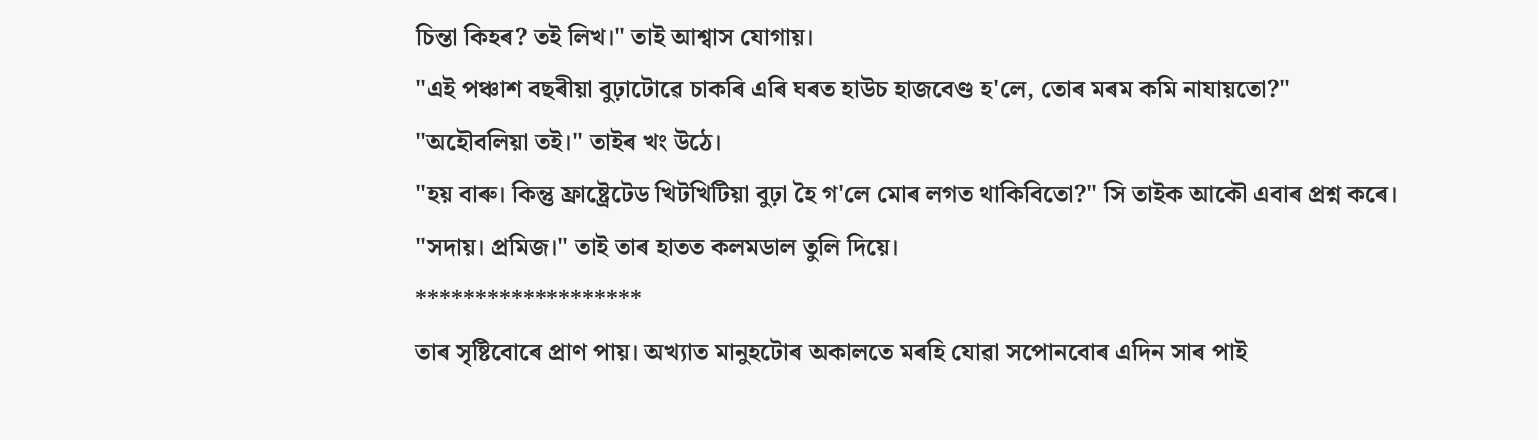চিন্তা কিহৰ? তই লিখ।" তাই আশ্বাস যোগায়।
"এই পঞ্চাশ বছৰীয়া বুঢ়াটোৱে চাকৰি এৰি ঘৰত হাউচ হাজবেণ্ড হ'লে, তোৰ মৰম কমি নাযায়তো?"
"অহৌবলিয়া তই।" তাইৰ খং উঠে।
"হয় বাৰু। কিন্তু ফ্ৰাষ্ট্ৰেটেড খিটখিটিয়া বুঢ়া হৈ গ'লে মোৰ লগত থাকিবিতো?" সি তাইক আকৌ এবাৰ প্ৰশ্ন কৰে।
"সদায়। প্ৰমিজ।" তাই তাৰ হাতত কলমডাল তুলি দিয়ে।
*******************
তাৰ সৃষ্টিবোৰে প্ৰাণ পায়। অখ্যাত মানুহটোৰ অকালতে মৰহি যোৱা সপোনবোৰ এদিন সাৰ পাই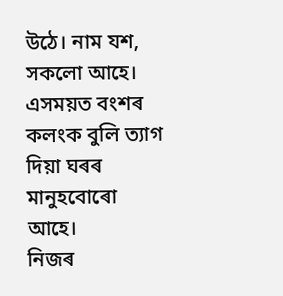উঠে। নাম যশ, সকলো আহে। এসময়ত বংশৰ কলংক বুলি ত্যাগ দিয়া ঘৰৰ মানুহবোৰো আহে।
নিজৰ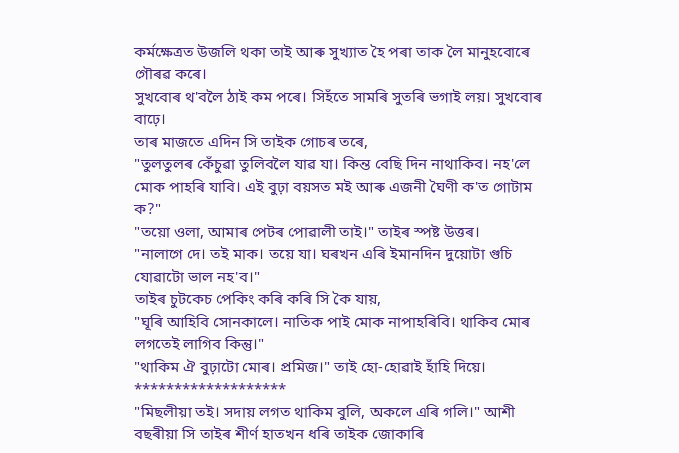কৰ্মক্ষেত্ৰত উজলি থকা তাই আৰু সুখ্যাত হৈ পৰা তাক লৈ মানুহবোৰে গৌৰৱ কৰে।
সুখবোৰ থ'বলৈ ঠাই কম পৰে। সিহঁতে সামৰি সুতৰি ভগাই লয়। সুখবোৰ বাঢ়ে।
তাৰ মাজতে এদিন সি তাইক গোচৰ তৰে,
"তুলতুলৰ কেঁচুৱা তুলিবলৈ যাৱ যা। কিন্ত বেছি দিন নাথাকিব। নহ'লে মোক পাহৰি যাবি। এই বুঢ়া বয়সত মই আৰু এজনী ঘৈণী ক'ত গোটাম ক?"
"তয়ো ওলা, আমাৰ পেটৰ পোৱালী তাই।" তাইৰ স্পষ্ট উত্তৰ।
"নালাগে দে। তই মাক। তয়ে যা। ঘৰখন এৰি ইমানদিন দুয়োটা গুচি যোৱাটো ভাল নহ'ব।"
তাইৰ চুটকেচ পেকিং কৰি কৰি সি কৈ যায়,
"ঘূৰি আহিবি সোনকালে। নাতিক পাই মোক নাপাহৰিবি। থাকিব মোৰ লগতেই লাগিব কিন্তু।"
"থাকিম ঐ বুঢ়াটো মোৰ। প্ৰমিজ।" তাই হো-হোৱাই হাঁহি দিয়ে।
*******************
"মিছলীয়া তই। সদায় লগত থাকিম বুলি, অকলে এৰি গলি।" আশী বছৰীয়া সি তাইৰ শীৰ্ণ হাতখন ধৰি তাইক জোকাৰি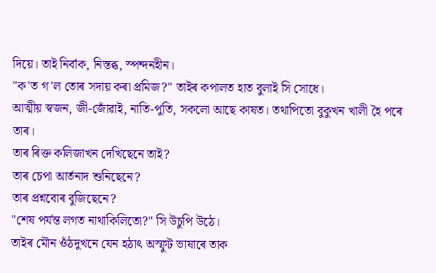দিয়ে। তাই নিৰ্বাক, নিস্তব্ধ, স্পন্দনহীন।
"ক'ত গ'ল তোৰ সদায় কৰা প্ৰমিজ?" তাইৰ কপালত হাত বুলাই সি সোধে।
আত্মীয় স্বজন, জী-জোঁৱাই, নাতি-পুতি, সকলো আছে কাষত। তথাপিতো বুকুখন খালী হৈ পৰে তাৰ।
তাৰ ৰিক্ত কলিজাখন দেখিছেনে তাই?
তাৰ চেপা আৰ্তনাদ শুনিছেনে?
তাৰ প্ৰশ্নবোৰ বুজিছেনে?
"শেষ পৰ্যন্ত লগত নাথাকিলিতো?" সি উচুপি উঠে।
তাইৰ মৌন ওঁঠদুখনে যেন হঠাৎ অস্ফুট ভাষাৰে তাক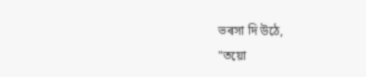ভৰসা দি উঠে,
"তয়ো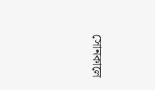সোনকালে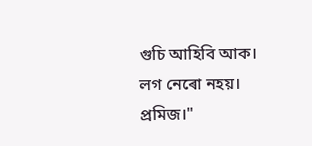গুচি আহিবি আক। লগ নেৰো নহয়। প্ৰমিজ।"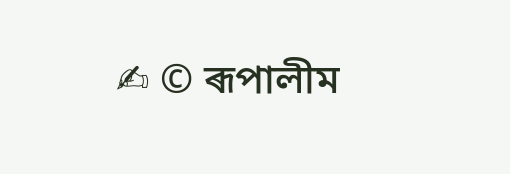✍ © ৰূপালীম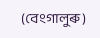(বেংগালুৰু)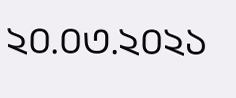২০.০৩.২০২১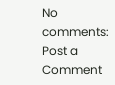No comments:
Post a Comment